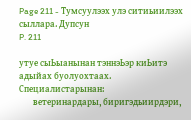Page 211 - Тумсуулээх улэ ситиьиилээх сыллара. Дупсун
P. 211

утуе сыЬыанынан тэннэЬэр киЬитэ адыйах буолуохтаах. Специалистарынан:
       ветеринардары, биригэдьиирдэри,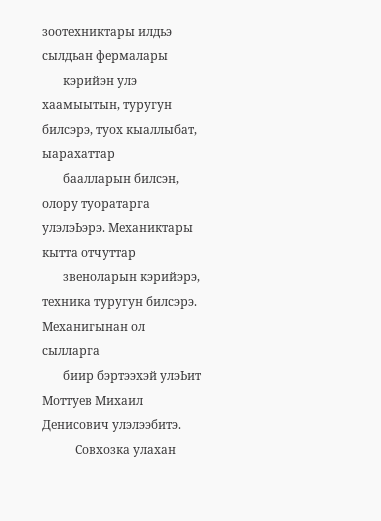зоотехниктары илдьэ сылдьан фермалары
       кэрийэн улэ хаамыытын, туругун билсэрэ, туох кыаллыбат, ыарахаттар
       баалларын билсэн, олору туоратарга улэлэЬэрэ. Механиктары кытта отчуттар
       звеноларын кэрийэрэ, техника туругун билсэрэ. Механигынан ол сылларга
       биир бэртээхэй улэЬит Моттуев Михаил Денисович улэлээбитэ.
           Совхозка улахан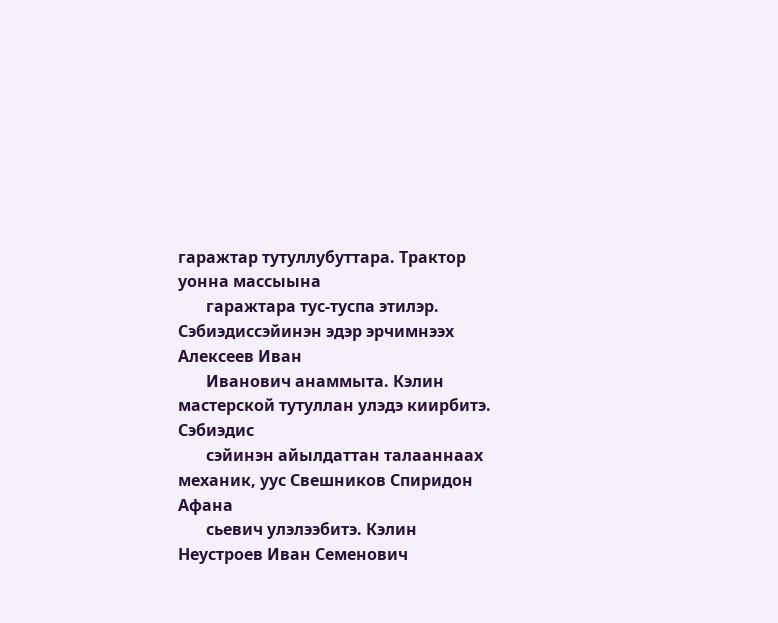гаражтар тутуллубуттара. Трактор уонна массыына
       гаражтара тус-туспа этилэр. Сэбиэдиссэйинэн эдэр эрчимнээх Алексеев Иван
       Иванович анаммыта. Кэлин мастерской тутуллан улэдэ киирбитэ. Сэбиэдис
       сэйинэн айылдаттан талааннаах механик, уус Свешников Спиридон Афана
       сьевич улэлээбитэ. Кэлин Неустроев Иван Семенович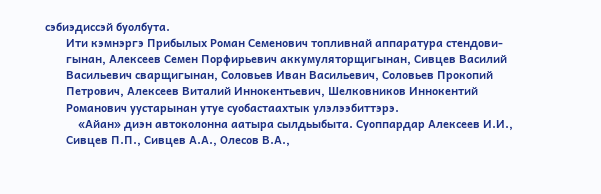сэбиэдиссэй буолбута.
       Ити кэмнэргэ Прибылых Роман Семенович топливнай аппаратура стендови-
       гынан, Алексеев Семен Порфирьевич аккумуляторщигынан, Сивцев Василий
       Васильевич сварщигынан, Соловьев Иван Васильевич, Соловьев Прокопий
       Петрович, Алексеев Виталий Иннокентьевич, Шелковников Иннокентий
       Романович уустарынан утуе суобастаахтык улэлээбиттэрэ.
           «Айан» диэн автоколонна аатыра сылдьыбыта. Суоппардар Алексеев И.И.,
       Сивцев П.П., Сивцев А.А., Олесов В.А.,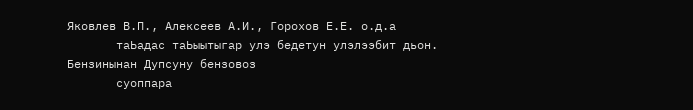Яковлев В.П., Алексеев А.И., Горохов Е.Е. о.д.а
       таЬадас таЬыытыгар улэ бедетун улэлээбит дьон. Бензинынан Дупсуну бензовоз
       суоппара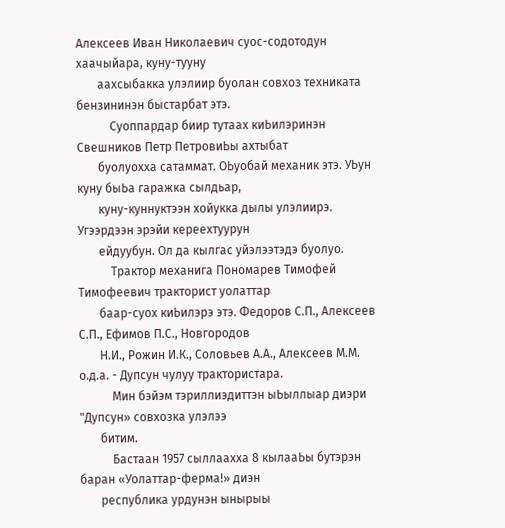Алексеев Иван Николаевич суос-содотодун хаачыйара, куну-тууну
       аахсыбакка улэлиир буолан совхоз техниката бензининэн быстарбат этэ.
           Суоппардар биир тутаах киЬилэринэн Свешников Петр ПетровиЬы ахтыбат
       буолуохха сатаммат. ОЬуобай механик этэ. УЬун куну быЬа гаражка сылдьар,
       куну-куннуктээн хойукка дылы улэлиирэ. Угээрдээн эрэйи кереехтуурун
       ейдуубун. Ол да кылгас уйэлээтэдэ буолуо.
           Трактор механига Пономарев Тимофей Тимофеевич тракторист уолаттар
       баар-суох киЬилэрэ этэ. Федоров С.П., Алексеев С.П., Ефимов П.С., Новгородов
       Н.И., Рожин И.К., Соловьев А.А., Алексеев М.М. о.д.а. - Дупсун чулуу трактористара.
           Мин бэйэм тэриллиэдиттэн ыЬыллыар диэри "Дупсун» совхозка улэлээ
       битим.
           Бастаан 1957 сыллаахха 8 кылааЬы бутэрэн баран «Уолаттар-ферма!» диэн
       республика урдунэн ынырыы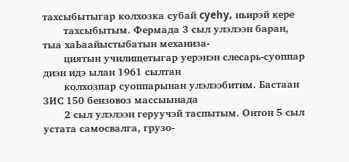тахсыбытыгар колхозка субай cyehy, ньирэй кере
       тахсыбытым. Фермада 3 сыл улэлээн баран, тыа хаЬаайыстыбатын механиза-
       циятын училищетыгар уерэнэн слесарь-суоппар диэн идэ ылан 1961 сылтан
       колхозпар суоппарынан улэлээбитим. Бастаан ЗИС 150 бензовоз массыынада
       2 сыл улэлээн геруучэй таспытым. Онтон 5 сыл устата самосвалга, грузо-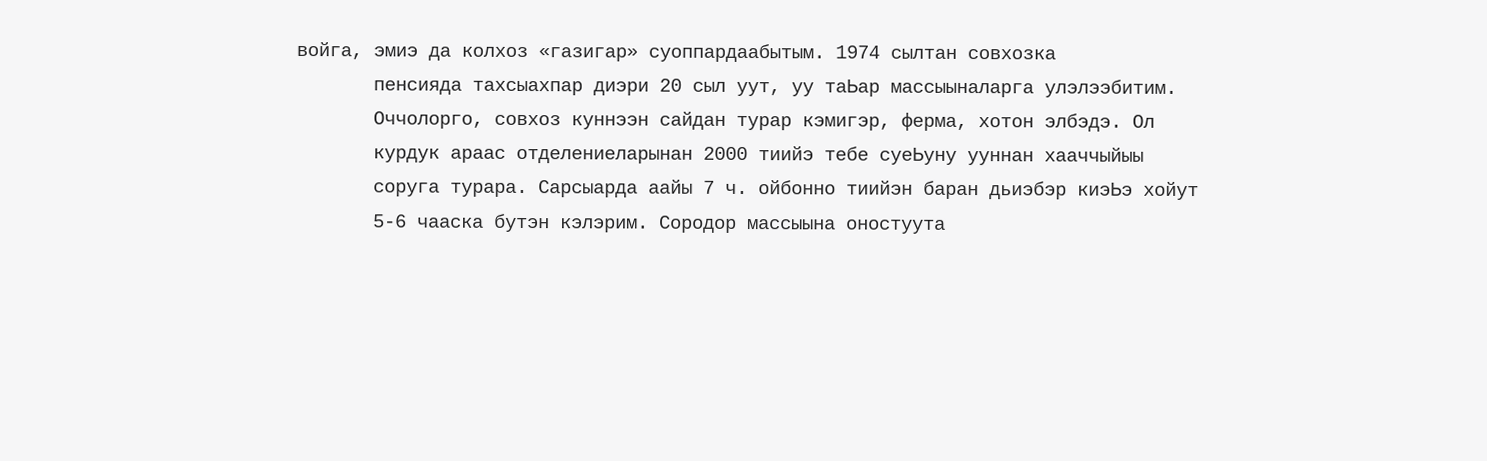войга, эмиэ да колхоз «газигар» суоппардаабытым. 1974 сылтан совхозка
       пенсияда тахсыахпар диэри 20 сыл уут, уу таЬар массыыналарга улэлээбитим.
       Оччолорго, совхоз куннээн сайдан турар кэмигэр, ферма, хотон элбэдэ. Ол
       курдук араас отделениеларынан 2000 тиийэ тебе суеЬуну ууннан хааччыйыы
       соруга турара. Сарсыарда аайы 7 ч. ойбонно тиийэн баран дьиэбэр киэЬэ хойут
       5-6 чааска бутэн кэлэрим. Сородор массыына оностуута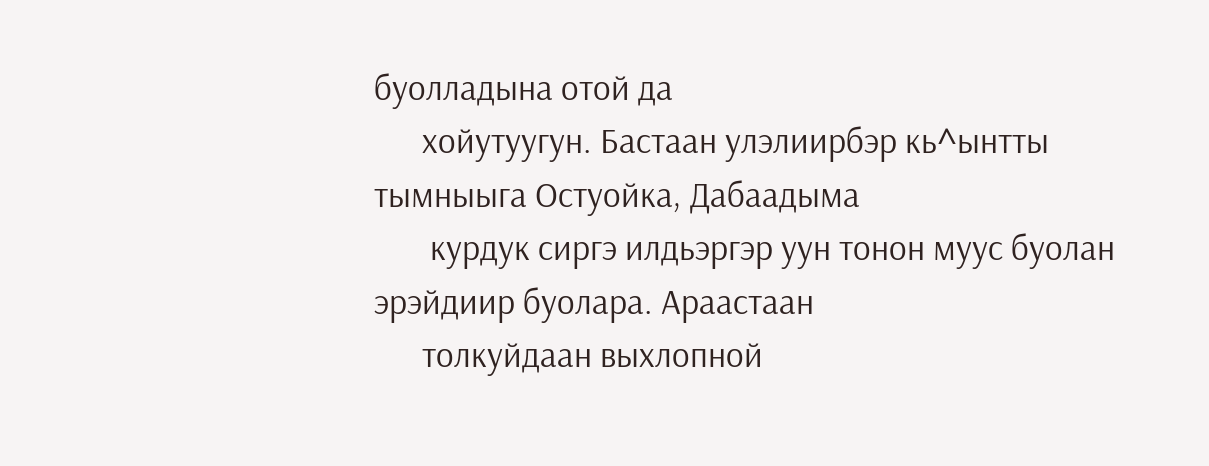буолладына отой да
      хойутуугун. Бастаан улэлиирбэр кь^ынтты тымныыга Остуойка, Дабаадыма
       курдук сиргэ илдьэргэр уун тонон муус буолан эрэйдиир буолара. Араастаан
      толкуйдаан выхлопной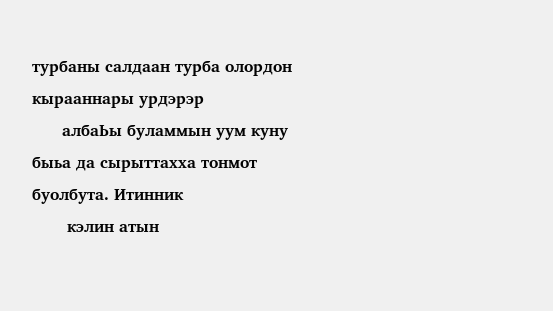турбаны салдаан турба олордон кырааннары урдэрэр
      албаЬы буламмын уум куну быьа да сырыттахха тонмот буолбута. Итинник
       кэлин атын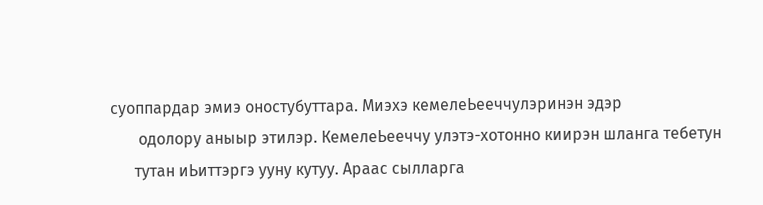суоппардар эмиэ оностубуттара. Миэхэ кемелеЬееччулэринэн эдэр
       одолору аныыр этилэр. КемелеЬееччу улэтэ-хотонно киирэн шланга тебетун
      тутан иЬиттэргэ ууну кутуу. Араас сылларга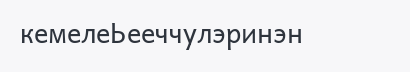кемелеЬееччулэринэн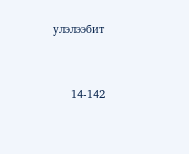улэлээбит


      14-142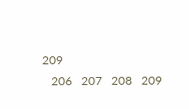209
   206   207   208   209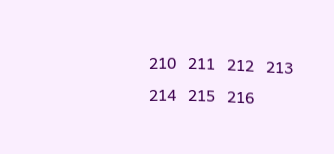210   211   212   213   214   215   216